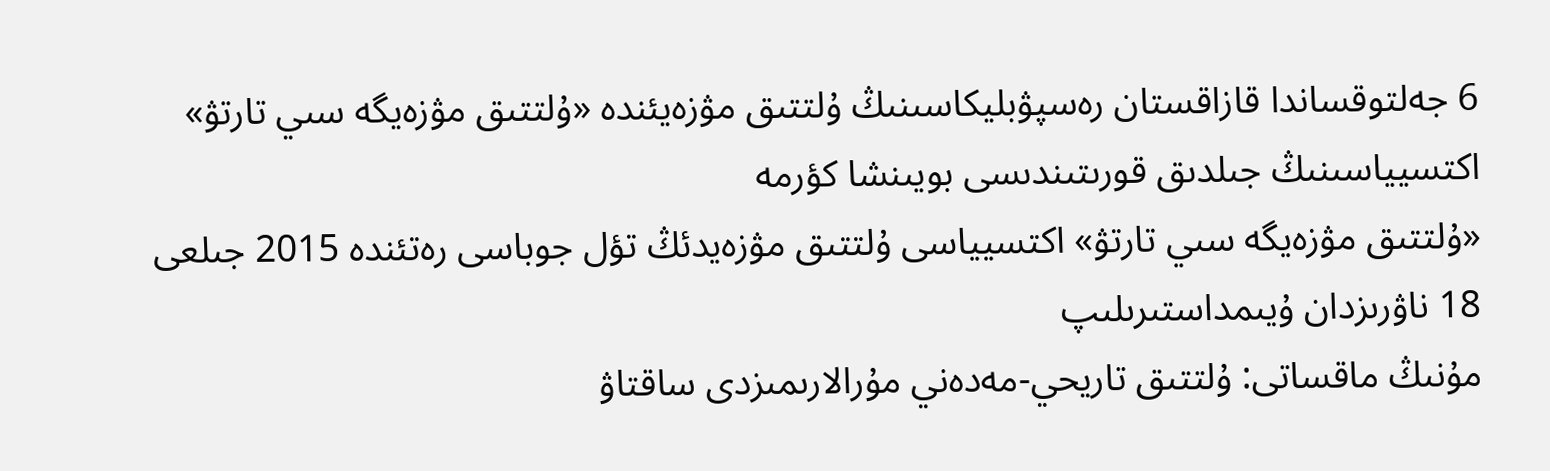6 جەلتوقساندا قازاقستان رەسپۋبليكاسىنىڭ ۇلتتىق مۋزەيئندە «ۇلتتىق مۋزەيگە سىي تارتۋ» اكتسيياسىنىڭ جىلدىق قورىتىندىسى بويىنشا كؤرمە
«ۇلتتىق مۋزەيگە سىي تارتۋ» اكتسيياسى ۇلتتىق مۋزەيدئڭ تؤل جوباسى رەتئندە 2015 جىلعى 18 ناۋرىزدان ۇيىمداستىرىلىپ
مۇنىڭ ماقساتى: ۇلتتىق تاريحي-مەدەني مۇرالارىمىزدى ساقتاۋ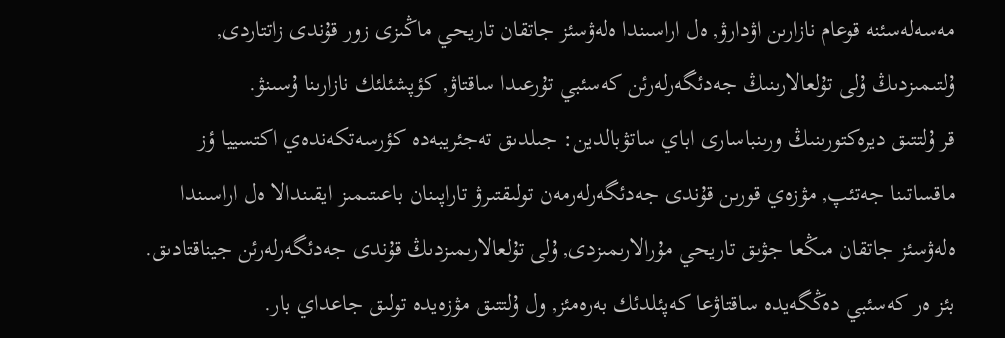مەسەلەسئنە قوعام نازارىن اۋدارۋ, ەل اراسىندا ەلەۋسئز جاتقان تاريحي ماڭىزى زور قۇندى زاتتاردى, ۇلتىمىزدىڭ ۇلى تۇلعالارىنىڭ جەدئگەرلەرئن كەسئبي تۇرعىدا ساقتاۋ, كؤپشئلئك نازارىنا ۇسىنۋ.
قر ۇلتتىق ديرەكتورىنىڭ ورىنباسارى اباي ساتۋبالدين: جىلدىق تەجئريبەدە كؤرسەتكەندەي اكتسييا ؤز ماقساتىنا جەتئپ, مۋزەي قورىن قۇندى جەدئگەرلەرمەن تولىقتىرۋ تاراپىنان باعىتىمىز ايقىندالا ەل اراسىندا ەلەۋسئز جاتقان مىڭعا جۋىق تاريحي مۇرالارىمىزدى, ۇلى تۇلعالارىمىزدىڭ قۇندى جەدئگەرلەرئن جيناقتادىق. بئز ەر كەسئبي دەڭگەيدە ساقتاۋعا كەپئلدئك بەرەمئز, ول ۇلتتىق مۋزەيدە تولىق جاعداي بار.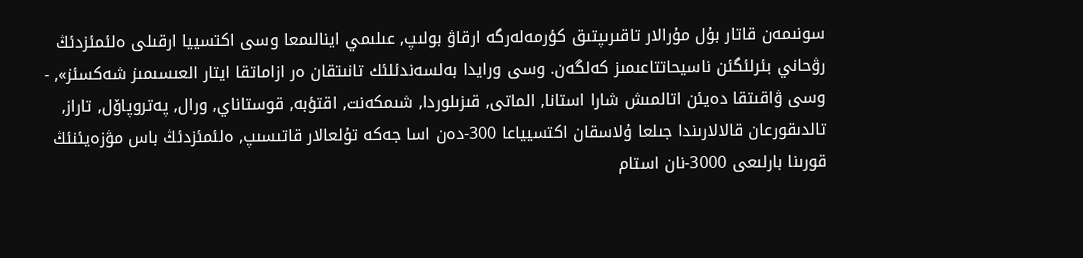سونىمەن قاتار بۇل مۇرالار تاقىرىپتىق كؤرمەلەرگە ارقاۋ بولىپ, عىلىمي اينالىمعا وسى اكتسييا ارقىلى ەلئمئزدئڭ رۋحاني بئرلئگئن ناسيحاتتاعىمىز كەلگەن. وسى ورايدا بەلسەندئلئك تانىتقان ەر ازاماتقا ايتار العىسىمىز شەكسئز», -
وسى ۋاقىتقا دەيئن اتالمىش شارا استانا, الماتى, قىزىلوردا, شىمكەنت, اقتؤبە, قوستاناي, ورال, پەتروپاۆل, تاراز, تالدىقورعان قالالارىندا جىلعا ۇلاسقان اكتسيياعا 300-دەن اسا جەكە تۇلعالار قاتىسىپ, ەلئمئزدئڭ باس مۋزەيئنئڭ قورىنا بارلىعى 3000-نان استام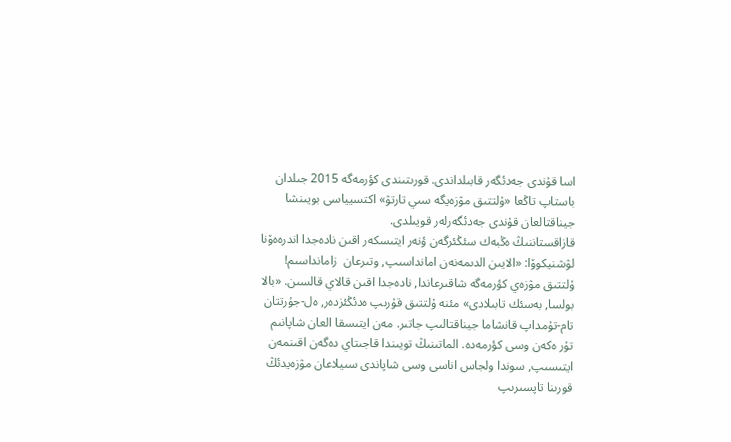اسا قۇندى جەدئگەر قابىلداندى. قورىتىندى كؤرمەگە 2015 جىلدان باستاپ تاڭعا «ۇلتتىق مۋزەيگە سىي تارتۋ» اكتسيياسى بويىنشا جيناقتالعان قۇندى جەدئگەرلەر قويىلدى.
قازاقستاننىڭ ەڭبەك سئڭئرگەن ؤنەر ايتىسكەر اقىن نادەجدا اندرەەۆنا لۋشنيكوۆا: «الايىن الدىمەنەن امانداسىپ, وتىرعان  زامانداسىم! ۇلتتىق مۋزەي كؤرمەگە شاقىرعاندا, نادەجدا اقىن قالاي قالسىن. «بالا بولسا, بەسئك تابىلادى» مئنە ۇلتتىق قۇرىپ ەدئڭئزدەر, ەل-جۇرتتان تام-تۇمداپ قانشاما جيناقتالىپ جاتىر. مەن ايتىسقا العان شاپانىم تۇر ەكەن وسى كؤرمەدە. الماتىنىڭ تويىندا قاجىتاي دەگەن اقىنمەن ايتىسىپ, سوندا ولجاس اناسى وسى شاپاندى سىيلاعان مۋزەيدئڭ قورىنا تاپسىرىپ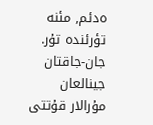ەدئم, مئنە تؤرئندە تۇر. جان-جاقتان جينالعان مۇرالار قۇتتى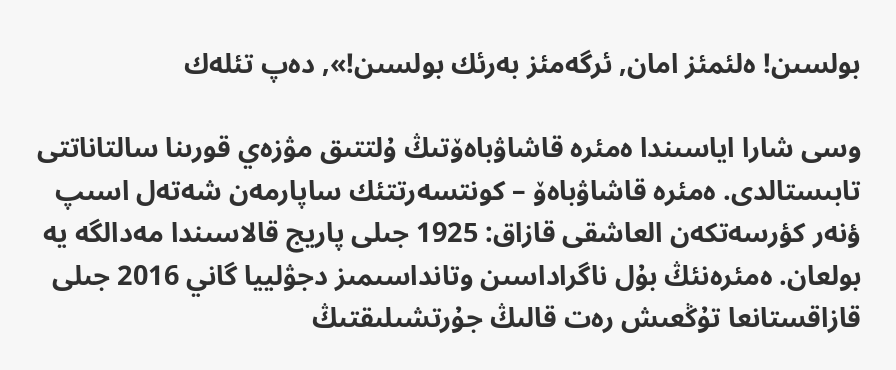بولسىن! ەلئمئز امان, ئرگەمئز بەرئك بولسىن!», دەپ تئلەك

وسى شارا اياسىندا ەمئرە قاشاۋباەۆتىڭ ۇلتتىق مۋزەي قورىنا سالتاناتتى تابىستالدى. ەمئرە قاشاۋباەۆ – كونتسەرتتئك ساپارمەن شەتەل اسىپ ؤنەر كؤرسەتكەن العاشقى قازاق: 1925 جىلى پاريج قالاسىندا مەدالگە يە بولعان. ەمئرەنئڭ بۇل ناگراداسىن وتانداسىمىز دجۋلييا گاني 2016 جىلى قازاقستانعا تۇڭعىش رەت قالىڭ جۇرتشىلىقتىڭ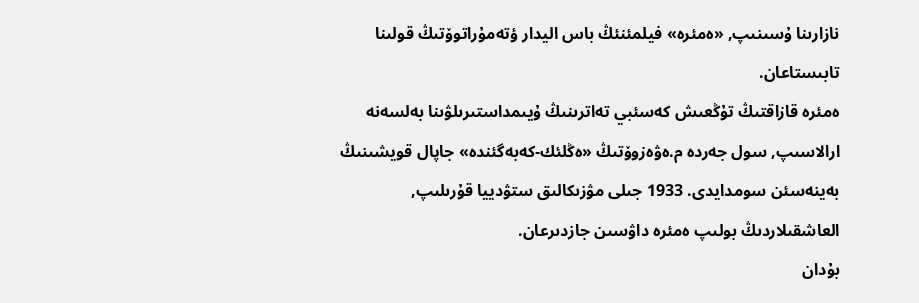نازارىنا ۇسىنىپ, «ەمئرە» فيلمئنئڭ باس اليدار ؤتەمۇراتوۆتىڭ قولىنا تابىستاعان.
ەمئرە قازاقتىڭ تۇڭعىش كەسئبي تەاترىنىڭ ۇيىمداستىرىلۋىنا بەلسەنە ارالاسىپ, سول جەردە م.ەۋەزوۆتىڭ «ەڭلئك-كەبەگئندە» جاپال قويشىنىڭ بەينەسئن سومدايدى. 1933 جىلى مۋزىكالىق ستۋدييا قۇرىلىپ, العاشقىلاردىڭ بولىپ ەمئرە داۋسىن جازدىرعان.
بۇدان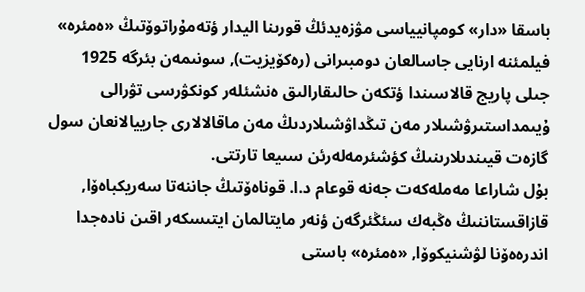باسقا «دار» كومپانيياسى مۋزەيدئڭ قورىنا اليدار ؤتەمۇراتوۆتىڭ «ەمئرە» فيلمئنە ارنايى جاسالعان دومبىرانى (رەكۆيزيت), سونىمەن بئرگە 1925 جىلى پاريج قالاسىندا ؤتكەن حالىقارالىق ەنشئلەر كونكۋرسى تۋرالى ۇيىمداستىرۋشىلار مەن تىڭداۋشىلاردىڭ مەن ماقالالارى جارييالانعان سول گازەت قيىندىلارىنىڭ كؤشئرمەلەرئن سىيعا تارتتى.
بۇل شاراعا مەملەكەت جەنە قوعام د.ا. قوناەۆتىڭ جاننەتا سەريكباەۆا, قازاقستاننىڭ ەڭبەك سئڭئرگەن ؤنەر مايتالمان ايتىسكەر اقىن نادەجدا اندرەەۆنا لۋشنيكوۆا, «ەمئرە» باستى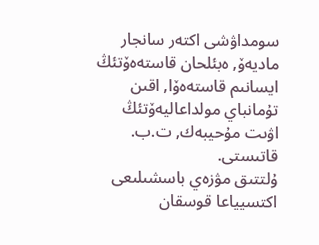سومداۋشى اكتەر سانجار ماديەۆ, ەبئلحان قاستەەۆتئڭ ايسانىم قاستەەۆا, اقىن تۇمانباي مولداعاليەۆتئڭ اۋىت مۇحيبەك, ت.ب. قاتىستى.
ۇلتتىق مۋزەي باسشىلىعى اكتسيياعا قوسقان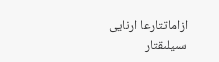ازاماتتارعا ارنايى سىيلىقتار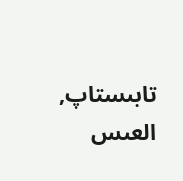تابىستاپ, العىس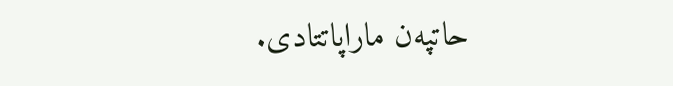حاتپەن ماراپاتتادى.